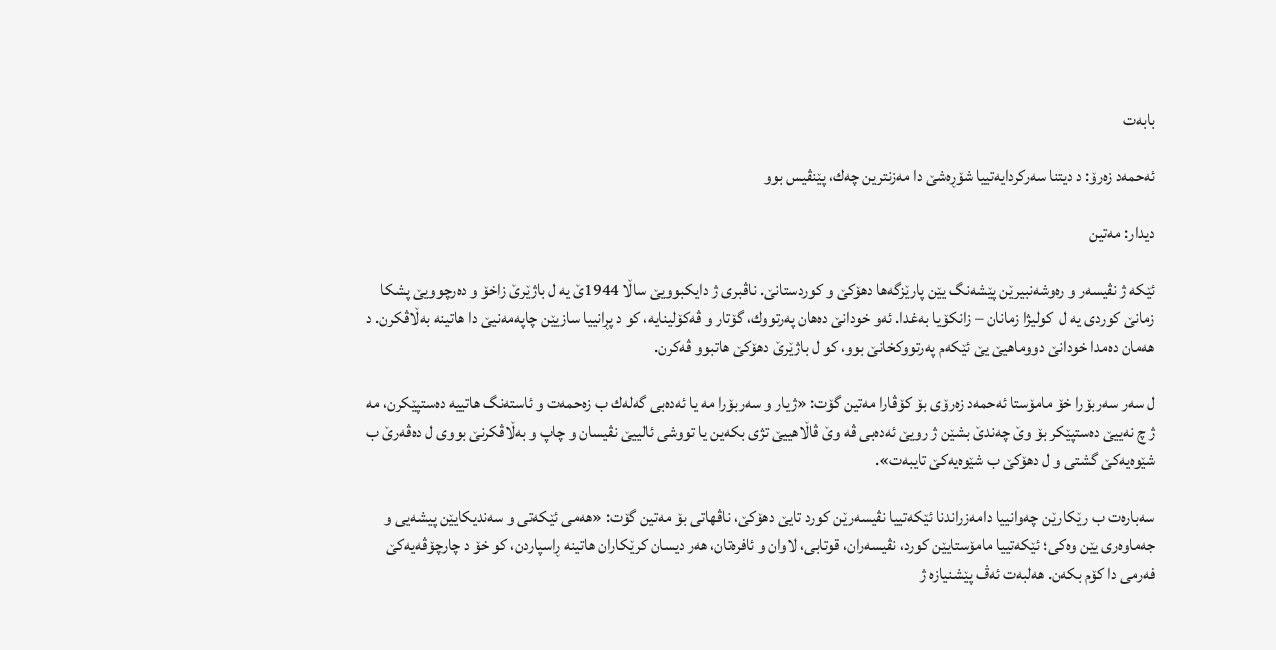بابەت

ئەحمەد زەرۆ: د دیتنا سەركردایەتییا شۆڕەشێ دا مەزنترین چەك، پێنڤیس بوو

دیدار: مەتین

ئێكە ژ نڤیسەر و رەوشەنبیرێن پێشەنگ یێن پارێزگەھا دھۆكێ و كوردستانێ. ناڤبری ژ دایكبوویێ ساڵا 1944ێ یە ل باژێرێ زاخۆ و دەرچوویێ پشكا زمانێ كوردی یە ل  كولیژا زمانان – زانكۆیا بەغدا. ئەو خودانێ دەھان پەرتووك، گۆتار و ڤەكۆلینایە، كو د پڕانییا سازیێن چاپەمەنیێ دا ھاتینە بەڵاڤكرن. د ھەمان دەمدا خودانێ دووماهیێ یێ ئێكەم پەرتووكخانێ بوو، كو ل باژێرێ دھۆكێ ھاتبوو ڤەكرن.

ل سەر سەربۆرا خۆ مامۆستا ئەحمەد زەرۆى بۆ كۆڤارا مەتین گۆت: «ژیار و سەربۆرا مە یا ئەدەبی گەلەك ب زەحمەت و ئاستەنگ ھاتییە دەستپێكرن، مە ژ چ نەییێ دەستپێكر بۆ وێ چەندێ بشێن ژ رویێ ئەدەبی ڤە وێ ڤاڵاھییێ تژی بكەین یا تووشی ئالییێ نڤیسان و چاپ و بەڵاڤكرنێ بووی ل دەڤەرێ ب شێوەیەكێ گشتی و ل دھۆكێ ب شێوەیەكێ تایبەت».

سەبارەت ب رێكارێن چەوانییا دامەزراندنا ئێكەتییا نڤیسەرێن كورد تایێ دھۆكێ، ناڤھاتی بۆ مەتین گۆت: «ھەمی ئێكەتی و سەندیكایێن پیشەیی و جەماوەری یێن وەكی؛ ئێكەتییا مامۆستایێن كورد، نڤیسەران، قوتابی، لاوان و ئافرەتان، ھەر دیسان كرێكاران ھاتینە ڕاسپاردن، كو خۆ د چارچۆڤەیەكێ فەرمی دا كۆم بكەن. ھەلبەت ئەڤ پێشنیازە ژ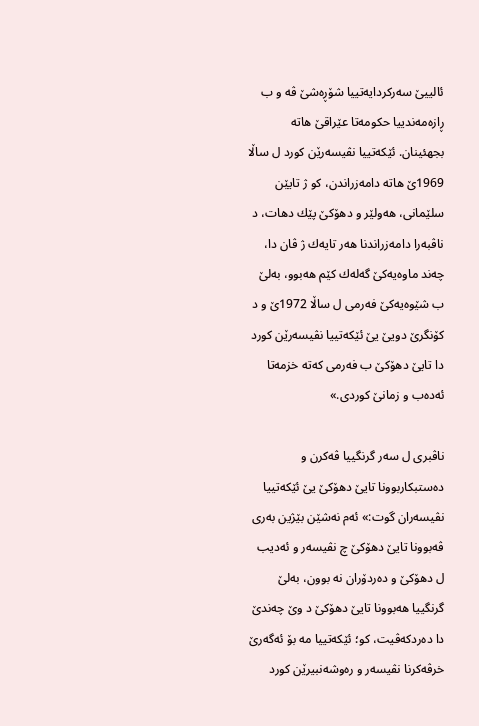ئالییێ سەركردایەتییا شۆڕەشێ ڤە و ب ڕازەمەندییا حكومەتا عێراقێ ھاتە بجھئینان. ئێكەتییا نڤیسەرێن كورد ل ساڵا 1969ێ ھاتە دامەزراندن، كو ژ تایێن سلێمانی، ھەولێر و دھۆكێ پێك دھات، د ناڤبەرا دامەزراندنا ھەر تایەك ژ ڤان دا، چەند ماوەیەكێ گەلەك كێم ھەبوو، بەلێ ب شێوەیەكێ فەرمی ل ساڵا 1972ێ و د كۆنگرێ دویێ یێ ئێكەتییا نڤیسەرێن كورد دا تایێ دھۆكێ ب فەرمی كەتە خزمەتا ئەدەب و زمانێ كوردی.»

ناڤبری ل سەر گرنگییا ڤەكرن و دەستبكاربوونا تایێ دھۆكێ یێ ئێكەتییا نڤیسەران گوت:» ئەم نەشێن بێژین بەری ڤەبوونا تایێ دھۆكێ چ نڤیسەر و ئەدیب ل دھۆكێ و دەردۆران نە بوون، بەلێ گرنگییا ھەبوونا تایێ دھۆكێ د وێ چەندێ دا دەردكەڤیت، كو؛ ئێكەتییا مە بۆ ئەگەرێ خرڤەكرنا نڤیسەر و رەوشەنبیرێن كورد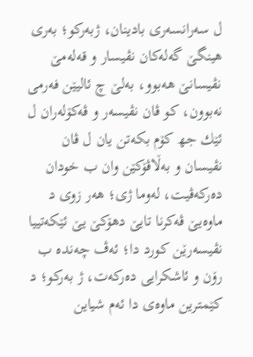ل سەرانسەری بادینان، ژبەركو؛ بەری ھینگێ گەلەكان نڤیسار و قەلەمێ نڤیسانێ ھەبوو، بەلێ چ ئالیێن فەرمی نەبوون، كو ڤان نڤیسەر و ڤەكۆلەران ل ئێك جھ كۆم بكەتن یان ل ڤان نڤیسان و بەڵاڤۆكێن وان ب خودان دەركەڤیت، لەوما ژی؛ ھەر زوی د ماوەیێ ڤەكرنا تایێ دھۆكێ یێ ئێكەتییا نڤیسەرێن كورد دا؛ ئەڤ چەندە ب رۆن و ئاشكرایی دەركەت، ژ بەركو؛ د كێمترین ماوەی دا ئەم شیاین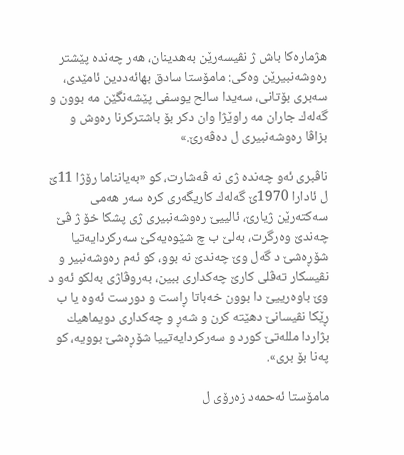ھژمارەكا باش ژ نڤیسەرێن بەھدینان، ھەر چەندە پێشتر رەوشەنبیرێن وەكی: مامۆستا سادق بھائەددین ئامێدی، سەبری بۆتانی، سەیدا سالح یوسفی پێشەنگێن مە بوون و گەلەك جاران مە راوێژا وان دكر بۆ باشتركرنا رەوش و بزاڤا رەوشەنبیری ل دەڤەرێ.»

ناڤبری ئەو چەندە ژی نە ڤەشارت، كو «بەیانناما رۆژا 11ێ ل ئادارا 1970ێ گەلەك كاریگەری كرە سەر ھەمی سەكتەرێن ژیارێ، ئالییێ رەوشەنبیری ژی پشكا خۆ ژ ڤێ چەندێ وەرگرت، بەلێ ب چ شێوەیەكێ سەركردایەتیا شۆڕەشێ د گەل وێ چەندێ نە بوو، كو ئەم رەوشەنبیر و نڤیسكار تەڤلی كارێ چەكداری ببین، بەروڤاژی بەلكو ئەو د وێ باوەرییێ دا بوون خەباتا ڕاست و دورست ئەوە یا ب ڕێكا نڤیسانێ دھێتە كرن و شەڕ و چەكداری دویماھیك بژاردا مللەتێ كورد و سەركردایەتییا شۆڕەشێ بوویە، كو پەنا بۆ بری».

مامۆستا ئەحمەد زەرۆی ل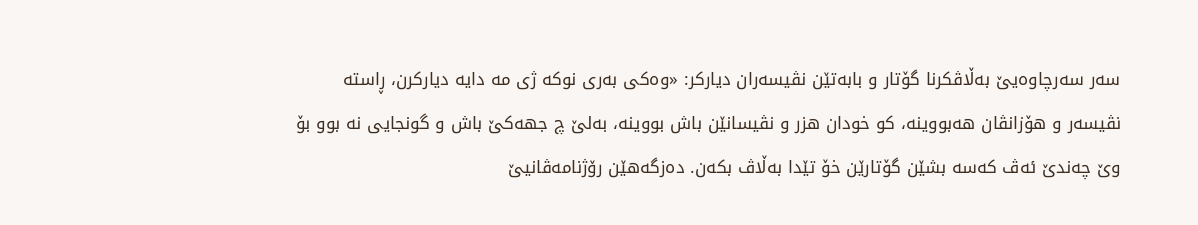سەر سەرچاوەیێ بەڵاڤكرنا گۆتار و بابەتێن نڤیسەران دیاركر: «وەكی بەری نوكە ژی مە دایە دیاركرن، ڕاستە نڤیسەر و ھۆزانڤان ھەبووینە، كو خودان ھزر و نڤیسانێن باش بووینە، بەلێ چ جھەكێ باش و گونجایی نە بوو بۆ وێ چەندێ ئەڤ كەسە بشێن گۆتارێن خۆ تێدا بەڵاڤ بكەن. دەزگەھێن رۆژنامەڤانیێ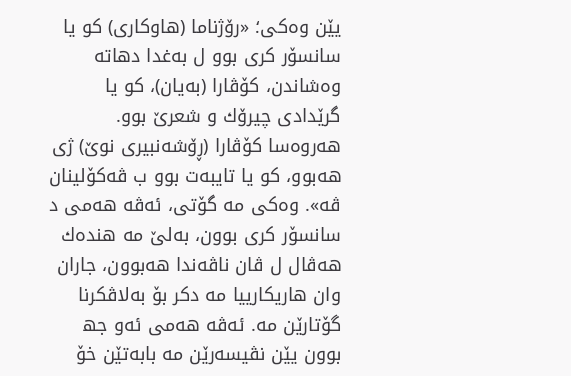یێن وەكی؛ «رۆژناما (هاوكاری) كو یا سانسۆر كری بوو ل بەغدا دھاتە وەشاندن، كۆڤارا (بەیان)، كو یا گرێدادی چیرۆك و شعرێ بوو. ھەروەسا كۆڤارا (ڕۆشەنبیری نوێ) ژی ھەبوو، كو یا تایبەت بوو ب ڤەكۆلینان ڤە». وەكی مە گۆتی، ئەڤە ھەمی د سانسۆر كری بوون، بەلێ مە ھندەك ھەڤال ل ڤان ناڤەندا ھەبوون، جاران وان ھاریكارییا مە دكر بۆ بەلاڤكرنا گۆتارێن مە. ئەڤە ھەمی ئەو جھ بوون یێن نڤیسەرێن مە بابەتێن خۆ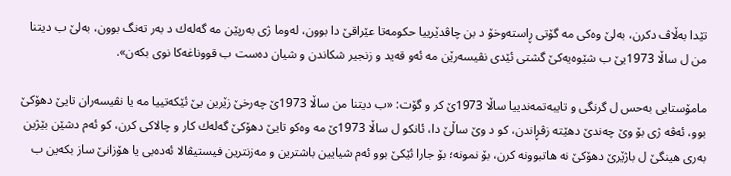تێدا بەڵاڤ دكرن، بەلێ وەكی مە گۆتی ڕاستەوخۆ د بن چاڤدێرییا حكومەتا عێراقێ دا بوون، لەوما ژی بەرپێن مە گەلەك د بەر تەنگ بوون، بەلێ ب دیتنا من ل ساڵا 1973یێ ب شێوەیەكێ گشتی ئێدی نڤیسەرێن مە ئەو قەید و زنجیر شكاندن و شیان دەست ب قووناغەكا نوی بكەن».

مامۆستایی بەحس ل گرنگی و تایبەتمەندییا ساڵا 1973ێ كر و گۆت: «ب دیتنا من ساڵا 1973ێ چەرخێ زێرین یێ ئێكەتییا مە یا نڤیسەران تایێ دھۆكێ بوو، ئەڤە ژی بۆ وێ چەندێ دھێتە زڤڕاندن، كو د وێ ساڵێ دا، ئانكو ل ساڵا 1973ێ مە وەكو تایێ دھۆكێ گەلەك كار و چالاكی كرن، كو ئەم دشێن بێژین بەری ھینگێ ل باژێرێ دھۆكێ نە ھاتبوونە كرن، بۆ نمونە؛ بۆ جارا ئێكێ بوو ئەم شیایین باشترین و مەزنترین فیستیڤالا ئەدەبی یا هۆزانێ ساز بكەین ب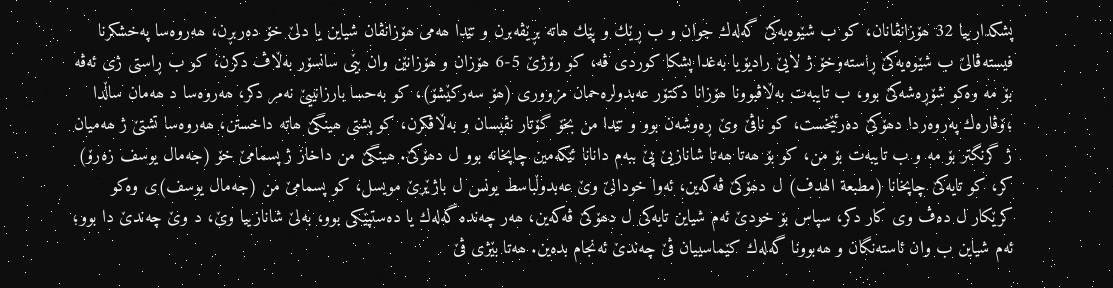پشکدارییا 32 ھۆزانڤانان، كو ب شێوەیەكێ گەلەك جوان و ب ڕێك و پێك ھاتە بڕێڤەبرن و تێدا ھەمی ھۆزانڤان شیاین یا دلێ خۆ دەربڕن، ھەروەسا پەخشكرنا فیستەڤالێ ب شێوەیەكێ ڕاستەوخۆ ژ لایێ رادیۆیا بەغدا پشكا كوردی ڤە، كو رۆژێ 5-6 ھۆزان و ھۆزانێن وان بێی سانسۆر بەڵاڤ دكرن، كو ب ڕاستی ژی ئەڤە بۆ مە وەكو شۆڕەشەكێ بوو، ب تایبەت بەڵاڤبوونا ھۆزانا دكتۆر عەبدولرەحمان مزووری (ھۆ سەركێشۆ)، كو بەحسا بارزانییێ نەمر دكر، ھەروەسا د ھەمان ساڵدا ؛ۆڤارەك پەروەردا دھۆكێ دەرئێخست، كو ناڤێ وێ ڕەوشەن بوو و تێدا من بخۆ گۆتار نڤیسان و بەڵاڤكرن، كو پشتی ھینگێ ھاتە داخستن، ھەروەسا تشتێ ژ ھەمیان ژ گرنگتر بۆ مە و ب تایبەت بۆ من، كو بۆ ھەتا ھەتا شانازیێ پێ ببەم دانانا ئێكەمین چاپخانە بوو ل دھۆكێ. ھینگێ من داخاز ژ پسمامێ خۆ (جەمال یوسف زەرۆ) كر، كو تایەكێ چاپخانا (مطبعة الهدف) ل دھۆكێ ڤەكەین، ئەوا خودانێ وێ عەبدوڵباسط یونس ل باژێرێ مویسل، كو پسمامێ من (جەمال یوسف)ی وەكو كرێكار ل دەڤ وی كار دكر، سپاس بۆ خودێ ئەم شیاین تایەكی ل دھۆكێ ڤەكەین، ھەر چەندە گەلەك یا دەستپێكی بوو، بەلێ شانازییا وێ، د وێ چەندێ دا بوو؛ ئەم شیاین ب وان ئاستەنگان و ھەبوونا گەلەك كێماسییان ڤێ چەندێ ئەنجام بدەین. ھەتا بێژی ڤێ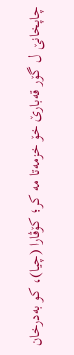چاپخانێ ل گۆر قەبارێ خۆ خزمەتا مە كر؛ كۆڤارا (چیا)، كو بەدرخان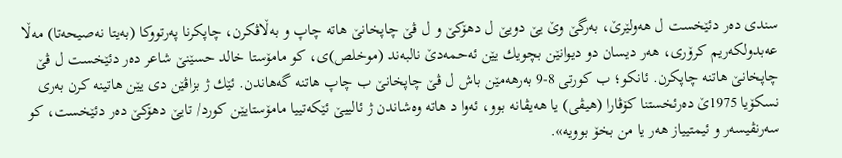سندی دەر دئێخست ل ھەولێرێ، بەرگێ وێ یێ دویێ ل دھۆكێ و ل ڤێ چاپخانێ ھاتە چاپ و بەڵاڤكرن، چاپكرنا پەرتووکا (بەیتا نەصیحەتا) مەڵا عەبدولكەریم كرۆری، ھەر دیسان دو دیوانێن بچویك یێن ئەحمەدێ نالبەند (موخلص)ی، كو مامۆستا خالد حسێنێ شاعر دەر دئێخست ل ڤێ چاپخانێ ھاتنە چاپكرن. ئانكو؛ ب كورتی 8-9 بەرھەمێن باش ل ڤێ چاپخانێ ب چاپ ھاتنە گەھاندن. ئێك ژ بزاڤێن دی یێن ھاتینە كرن بەری نسكۆیا 1975ێ دەرئخستنا كۆڤارا (ھیڤی) یا ھەیڤانە بوو، ئەوا د ھاتە وەشاندن ژ ئالییێ ئێكەتییا مامۆستایێن كورد/ تایێ دھۆكێ دەر دئێخست، كو سەرنڤیسەر و ئیمتییاز ھەر یا من بخۆ بوویە».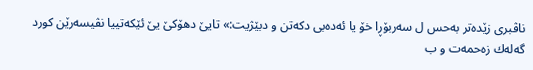ناڤبری زێدەتر بەحس ل سەربۆڕا خۆ یا ئەدەبی دكەتن و دبێژیت:» تایێ دھۆكێ یێ ئێكەتییا نڤیسەرێن كورد گەلەك زەحمەت و ب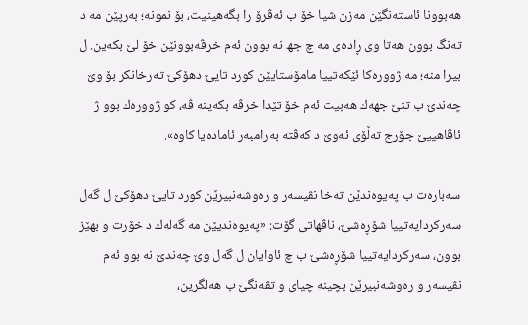ھەبوونا ئاستەنگێن مەزن شیا خۆ ب ئەڤرۆ را بگەھینیت، بۆ نمونە؛ بەرپێن مە د تەنگ بوون ھەتا وی ڕادەی مە چ جھ نە بوون ئەم خرڤەبوونێن خۆ لێ بكەین. ل بیرا منە؛ مە ژوورەكا ئێكەتییا مامۆستایێن كورد تایێ دھۆكێ تەرخانكر بۆ وێ چەندێ ب تنێ جھەك ھەبیت ئەم خۆ تێدا خرڤە بكەینە ڤە، كو ژوورەك بوو ژ ئاڤاھییێ جۆرج تەڵۆی ئەوێ د كەڤتە بەرامبەر ئامادەیا كاوە».

سەبارەت ب پەیوەندێن تەخا نڤیسەر و رەوشەنبیرێن كورد تایێ دھۆكێ ل گەل سەركردایەتییا شۆڕەشێ، ناڤھاتی گۆت: «پەیوەندیێن مە گەلەك د خۆرت و بھێز بوون، سەركردایەتییا شۆڕەشێ ب چ ئاوایان ل گەل وێ چەندێ نە بوو ئەم نڤیسەر و رەوشەنبیرێن بچینە چیای و تڤەنگێ ب ھەلگرین،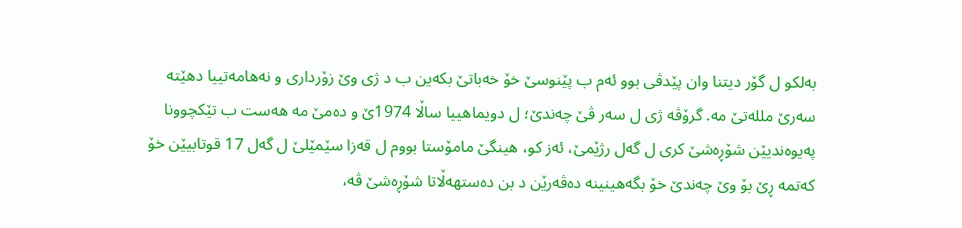بەلكو ل گۆر دیتنا وان پێدڤی بوو ئەم ب پێنوسێ خۆ خەباتێ بكەین ب د ژی وێ زۆرداری و نەھامەتییا دھێتە سەرێ مللەتێ مە. گرۆڤە ژی ل سەر ڤێ چەندێ؛ ل دویماھییا ساڵا 1974ێ و دەمێ مە ھەست ب تێكچوونا پەیوەندیێن شۆڕەشێ كری ل گەل رژێمێ، ئەز كو، ھینگێ مامۆستا بووم ل قەزا سێمێلێ ل گەل 17 قوتابیێن خۆ كەتمە ڕێ بۆ وێ چەندێ خۆ بگەھینینە دەڤەرێن د بن دەستھەڵاتا شۆڕەشێ ڤە،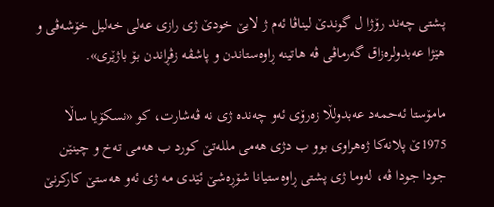پشتی چەند رۆژا ل گوندێ لیناڤا ئەم ژ لایێ خودێ ژی رازی عەلی خەلیل خۆشەڤی و هێژا عەبدولرەزاق گەرماڤی ڤە ھاتینە ڕاوەستاندن و پاشڤە زڤڕاندن بۆ باژێری».

مامۆستا ئەحمەد عەبدولڵا زەرۆی ئەو چەندە ژی نە ڤەشارت، كو «نسكۆیا ساڵا 1975ێ پلانەكا ژەھراوی بوو ب دژی ھەمی مللەتێ كورد ب ھەمی تەخ و چینێن جودا جودا ڤە، لەوما ژی پشتی ڕاوەستیانا شۆڕەشێ ئێدی مە ژی ئەو ھەستێ كاركرنێ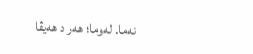نەما. لەوما؛ ھەر د ھەیڤا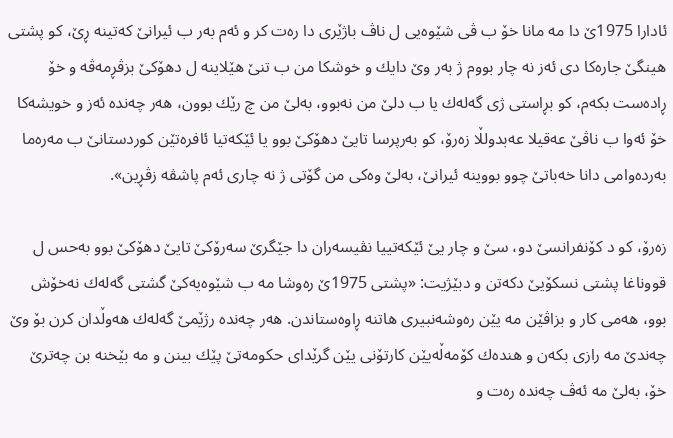ئادارا 1975ێ دا مە مانا خۆ ب ڤی شێوەیی ل ناڤ باژێری دا رەت كر و ئەم بەر ب ئیرانێ كەتینە ڕێ، كو پشتی ھینگێ جارەكا دی ئەز نە چار بووم ژ بەر وێ دایك و خوشكا من ب تنێ ھێلاینە ل دھۆكێ بزڤڕمەڤە و خۆ ڕادەست بكەم، كو بڕاستی ژی گەلەك یا ب دلێ من نەبوو، بەلێ من چ رێك بوون، ھەر چەندە ئەز و خویشەكا خۆ ئەوا ب ناڤێ عەقیلا عەبدولڵا زەرۆ، كو بەرپرسا تایێ دھۆكێ بوو یا ئێكەتیا ئافرەتێن كوردستانێ ب مەرەما بەردەوامی دانا خەباتێ چوو بووینە ئیرانێ، بەلێ وەكی من گۆتی ژ نە چاری ئەم پاشڤە زڤڕین».

زەرۆ، كو د كۆنفرانسێ دو، سێ و چار یێ ئێكەتییا نڤیسەران دا جێگرێ سەرۆكێ تایێ دھۆكێ بوو بەحس ل قووناغا پشتی نسكۆیێ دكەتن و دبێژیت: «پشتی 1975ێ رەوشا مە ب شێوەیەكێ گشتی گەلەك نەخۆش بوو، ھەمی كار و بزاڤێن مە یێن رەوشەنبیری ھاتنە ڕاوەستاندن. ھەر چەندە رژێمێ گەلەك ھەوڵدان کرن بۆ وێ چەندێ مە رازی بكەن و ھندەك كۆمەڵەیێن كارتۆنی یێن گرێدای حكومەتێ پێك بینن و مە بێخنە بن چەترێ خۆ، بەلێ مە ئەڤ چەندە رەت و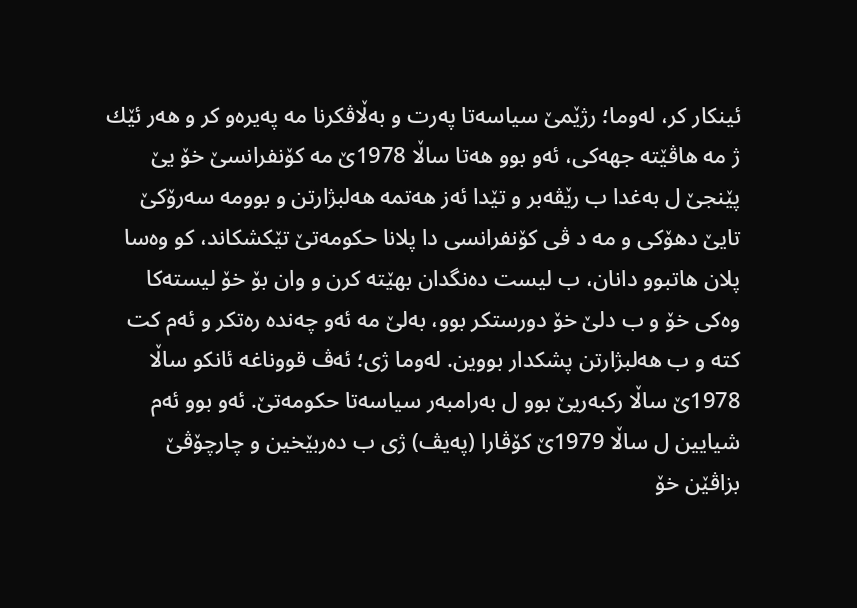ئینكار كر، لەوما؛ رژێمێ سیاسەتا پەرت و بەڵاڤكرنا مە پەیرەو كر و ھەر ئێك ژ مە ھاڤێتە جھەكی، ئەو بوو ھەتا ساڵا 1978ێ مە كۆنفرانسێ خۆ یێ پێنجێ ل بەغدا ب رێڤەبر و تێدا ئەز ھەتمە ھەلبژارتن و بوومە سەرۆكێ تایێ دھۆكی و مە د ڤی كۆنفرانسی دا پلانا حكومەتێ تێكشكاند، كو وەسا پلان ھاتبوو دانان، ب لیست دەنگدان بھێتە كرن و وان بۆ خۆ لیستەكا وەكی خۆ و ب دلێ خۆ دورستكر بوو، بەلێ مە ئەو چەندە رەتكر و ئەم كت كتە و ب ھەلبژارتن پشكدار بووین. لەوما ژی؛ ئەڤ قووناغە ئانكو ساڵا 1978ێ ساڵا ركبەریێ بوو ل بەرامبەر سیاسەتا حكومەتێ. ئەو بوو ئەم شیایین ل ساڵا 1979ێ كۆڤارا (پەیڤ) ژی ب دەربێخین و چارچۆڤێ بزاڤێن خۆ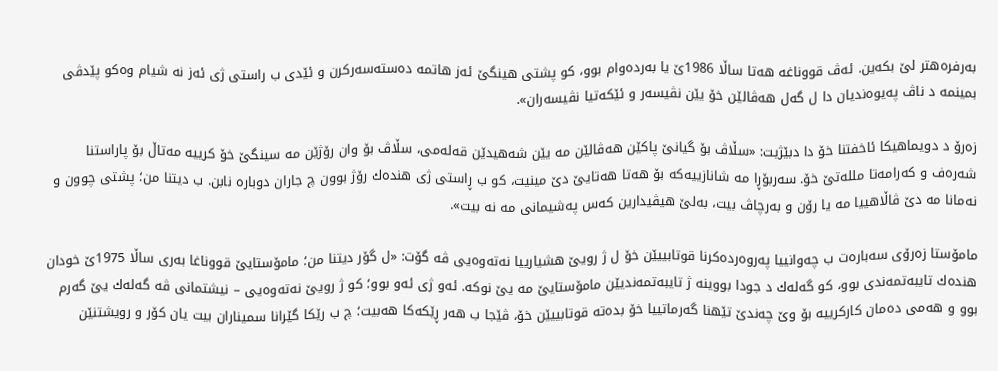بەرفرەھتر لێ بكەین. ئەڤ قووناغە ھەتا ساڵا 1986ێ یا بەردەوام بوو، كو پشتی ھینگێ ئەز ھاتمە دەستەسەركرن و ئێدی ب راستی ژی ئەز نە شیام وەكو پێدڤی بمینمە د ناڤ پەیوەندیان دا ل گەل ھەڤالێن خۆ یێن نڤیسەر و ئێكەتیا نڤیسەران».

زەرۆ د دویماھیكا ئاخفتنا خۆ دا دبێژیت: «سڵاڤ بۆ گیانێ پاكێن ھەڤالێن مە یێن شەھیدێن قەلەمی، سڵاڤ بۆ وان رۆژێن مە سینگێ خۆ كرییە مەتاڵ بۆ پاراستنا شەرەف و كەرامەتا مللەتێ خۆ. سەربۆڕا مە شانازییەكە بۆ ھەتا ھەتایێ دێ مینیت، كو ب ڕاستی ژی ھندەك رۆژ بوون چ جاران دوبارە نابن. ب دیتنا من؛ پشتی چوون و نەمانا مە دێ ڤاڵاھییا مە یا رۆن و بەرچاڤ بیت، بەلێ ھیڤیدارین كەس پەشیمانی مە نە بیت».

مامۆستا زەرۆی سەبارەت ب چەوانییا پەروەردەكرنا قوتابییێن خۆ ل ژ رویێ ھشیارییا نەتەوەیی ڤە گۆت: «ل گۆر دیتنا من؛ مامۆستایێ قووناغا بەری ساڵا 1975ێ خودان ھندەك تایبەتمەندی بوو، كو گەلەك د جودا بووینە ژ تایبەتمەندیێن مامۆستایێ مە یێ نوكە. ئەو ژی ئەو بوو؛ كو ژ رویێ نەتەوەیی – نیشتمانی ڤە گەلەك یێ گەرم بوو و ھەمی دەمان كاركرییە بۆ وێ چەندێ تێھنا گەرماتییا خۆ بدەتە قوتابییێن خۆ، ڤێجا ب ھەر ڕێكەكا ھەبیت؛ چ ب رێكا گێرانا سمیناران بیت یان كۆر و رویشتنێن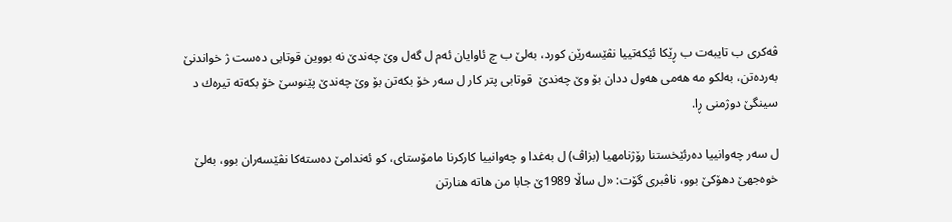ڤەكری ب تایبەت ب ڕێكا ئێكەتییا نڤێسەرێن كورد، بەلێ ب چ ئاوایان ئەم ل گەل وێ چەندێ نە بووین قوتابی دەست ژ خواندنێ بەردەتن، بەلكو مە ھەمی ھەول ددان بۆ وێ چەندێ  قوتابی پتر كار ل سەر خۆ بكەتن بۆ وێ چەندێ پێنوسێ خۆ بكەتە تیرەك د سینگێ دوژمنی ڕا.

ل سەر چەوانییا دەرئێخستنا رۆژنامهیا (بزاڤ) ل بەغدا و چەوانییا كاركرنا مامۆستای، كو ئەندامێ دەستەكا نڤێسەران بوو، بەلێ خوەجھێ دھۆكێ بوو، ناڤبری گۆت: «ل ساڵا 1989ێ جابا من ھاتە ھنارتن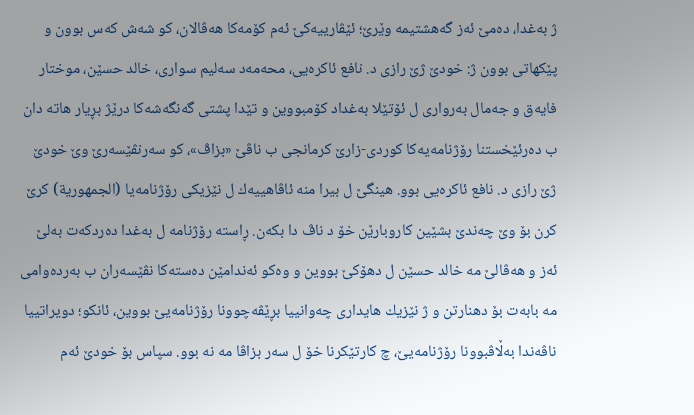ژ بەغدا، دەمێ ئەز گەھشتیمە وێرێ؛ ئێڤارییەكێ ئەم كۆمەكا ھەڤالان، كو شەش كەس بوون و پێكھاتی بوون ژ: خودێ ژێ رازی د. نافع ئاكرەیی، محەمەد سەلیم سواری، خالد حسێن، موختار فایەق و جەمال بەرواری ل ئۆتێلا بەغداد كۆمبووین و تێدا پشتی گەنگەشەكا درێژ بڕیار ھاتە دان ب دەرئێخستنا رۆژنامه‌یه‌كا كوردی-زارێ كرمانجی ب ناڤێ «بزاڤ»، كو سەرنڤێسەرێ وێ خودێ ژێ رازی د. نافع ئاكرەیی بوو. ھینگێ ل بیرا منە ئاڤاھییەك ل نێزیكی رۆژنامه‌یا (الجمھوریة) كرێ كرن بۆ وێ چەندێ بشێین كاروبارێن خۆ د ناڤ دا بكەن. ڕاستە رۆژنامه‌ ل بەغدا دەردكەت بەلێ ئەز و ھەڤالێ مە خالد حسێن ل دھۆكێ بووین و وەكو ئەندامێن دەستەكا نڤێسەران ب بەردەوامی مە بابەت بۆ دھنارتن و ژ نێزیك ھایداری چەوانییا بڕێڤەچوونا رۆژنامه‌یێ بووین، ئانكو؛ دویراتییا ناڤەندا بەڵاڤبوونا رۆژنامه‌یێ، چ كارتێكرنا خۆ ل سەر بزاڤا مە نە بوو. سپاس بۆ خودێ ئەم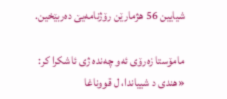شیایین 56 ھژمارێن رۆژنامه‌یێ ده‌ربێخین.

مامۆستا زەرۆی ئەو چەندە ژی ئاشكرا كر: «ھندی د شییاندا، ل قووناغا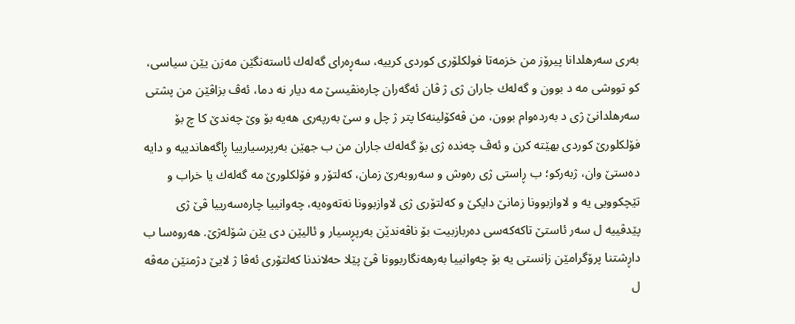بەری سەرھلدانا پیرۆز من خزمه‌تا فولكلۆری كوردی كرییە، سەڕەرای گەلەك ئاستەنگێن مەزن یێن سیاسی، كو تووشی مە د بوون و گەلەك جاران ژی ژ ڤان ئەگەران چارەنڤیسێ مە دیار نە دما، ئەڤ بزاڤێن من پشتی سەرھلدانێ ژی د بەردەوام بوون، من ڤەكۆلینەكا پتر ژ چل و سێ بەرپەری ھەیە بۆ وێ چەندێ كا چ بۆ فۆلكلورێ كوردی بھێتە كرن و ئەڤ چەندە ژی بۆ گەلەك جاران من ب جھێن بەرپرسیارییا ڕاگەھاندییە و دایە دەستێ وان، ژبەركو؛ ب ڕاستی ژی رەوش و سەروبەرێ زمان، كەلتۆر و فۆلكلورێ مە گەلەك یا خراب و تێچكوویی یە و لاوازبوونا زمانێ دایكێ و كەلتۆری ژی لاوازبوونا نەتەوەیە، چەوانییا چارەسەرییا ڤێ ژی پێدڤییە ل سەر ئاستێ تاكەكەسی دەربازبیت بۆ ناڤەندێن بەرپڕسیار و ئالیێن دی یێن شۆلەژێ. ھەروەسا ب داڕشتنا پرۆگرامێن زانستی یە بۆ چەوانییا بەرھەنگاربوونا ڤێ پێلا حەلاندنا كەلتۆری ئەڤا ژ لایێ دژمنێن مەڤە ل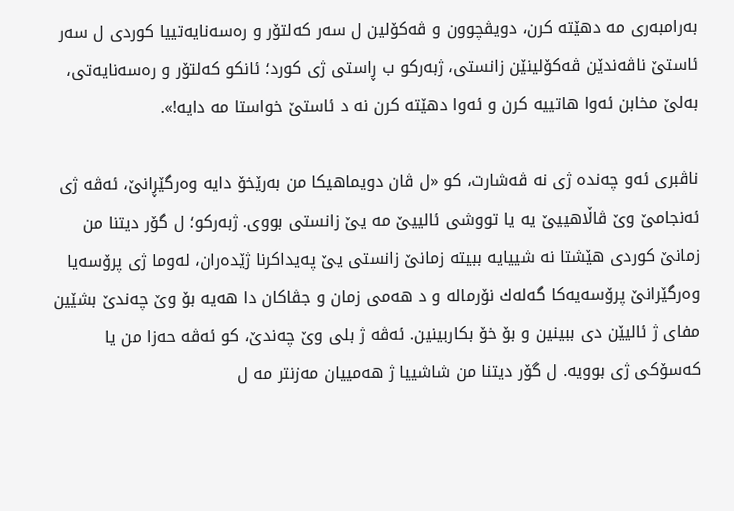بەرامبەری مە دھێتە كرن، دویڤچوون و ڤەكۆلین ل سەر كەلتۆر و رەسەنایەتییا كوردی ل سەر ئاستێ ناڤەندێن ڤەكۆلینێن زانستی، ژبەركو ب ڕاستی ژی كورد؛ ئانكو كەلتۆر و رەسەنایەتی، بەلێ مخابن ئەوا ھاتییە كرن و ئەوا دھێتە كرن نە د ئاستێ خواستا مە دایە!».

ناڤبری ئەو چەندە ژی نە ڤەشارت، كو «ل ڤان دویماھیكا من بەرێخۆ دایە وەرگێڕانێ، ئەڤە ژی ئەنجامێ وێ ڤاڵاھییێ یە یا تووشی ئالییێ مە یێ زانستی بووی. ژبەركو؛ ل گۆر دیتنا من زمانێ كوردی ھێشتا نە شییایە ببیتە زمانێ زانستی یێ پەیداكرنا ژێدەران، لەوما ژی پرۆسەیا وەرگێرانێ پرۆسەیەكا گەلەك نۆرمالە و د ھەمی زمان و جڤاكان دا ھەیە بۆ وێ چەندێ بشێین مفای ژ ئالیێن دی ببینین و بۆ خۆ بكاربینین. ئەڤە ژ بلی وێ چەندێ، كو ئەڤە حەزا من یا كەسۆكی ژی بوویە. ل گۆر دیتنا من شاشییا ژ ھەمییان مەزنتر مە ل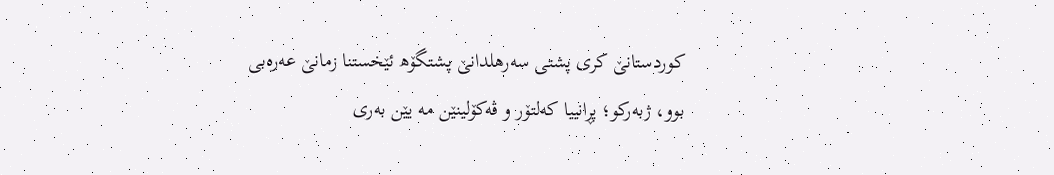كوردستانێ كری پشتی سەرھلدانێ پشتگۆھ ئێخستنا زمانێ عەرەبی بوو، ژبەركو؛ پڕانییا كەلتۆر و ڤەكۆلینێن مە یێن بەری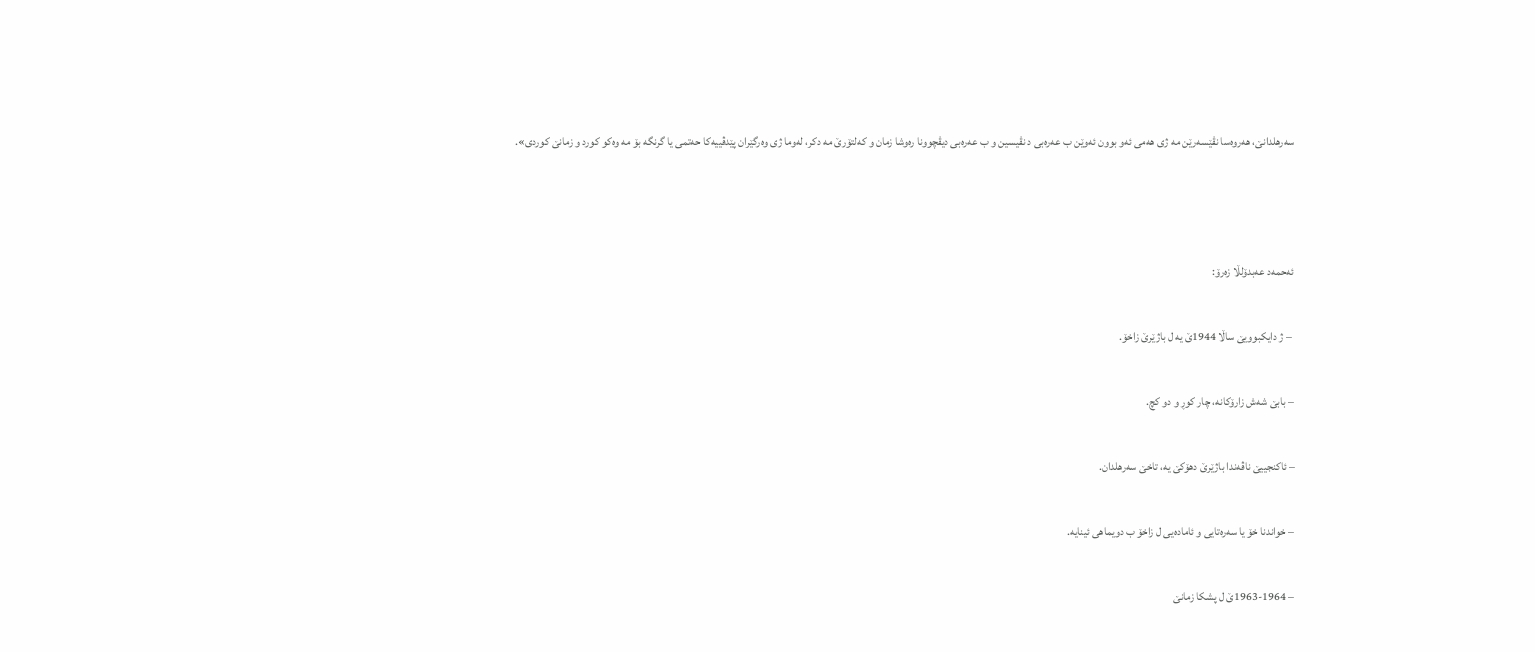سەرھلدانێ، ھەروەسا نڤێسەرێن مە ژی ھەمی ئەو بوون ئەوێن ب عەرەبی د نڤیسین و ب عەرەبی دیڤچوونا رەوشا زمان و كەلتۆرێ مە دكر، لەوما ژی وەرگێران پێدڤییەكا حەتمی یا گرنگە بۆ مە وەكو كورد و زمانێ كوردی».



ئەحمەد عەبدۆلڵا زەرۆ:

 – ژ دایكبوویێ ساڵا 1944ێ یە ل باژێرێ زاخۆ.

– بابێ شەش زارۆكانە، چار كوڕ و دو كچ.

– ئاكنجییێ ناڤەندا باژێرێ دھۆكێ یە، تاخێ سەرھلدان.

– خواندنا خۆ یا سەرەتایی و ئامادەیی ل زاخۆ ب دویماھی ئینایە.

– 1963-1964ێ ل پشكا زمانێ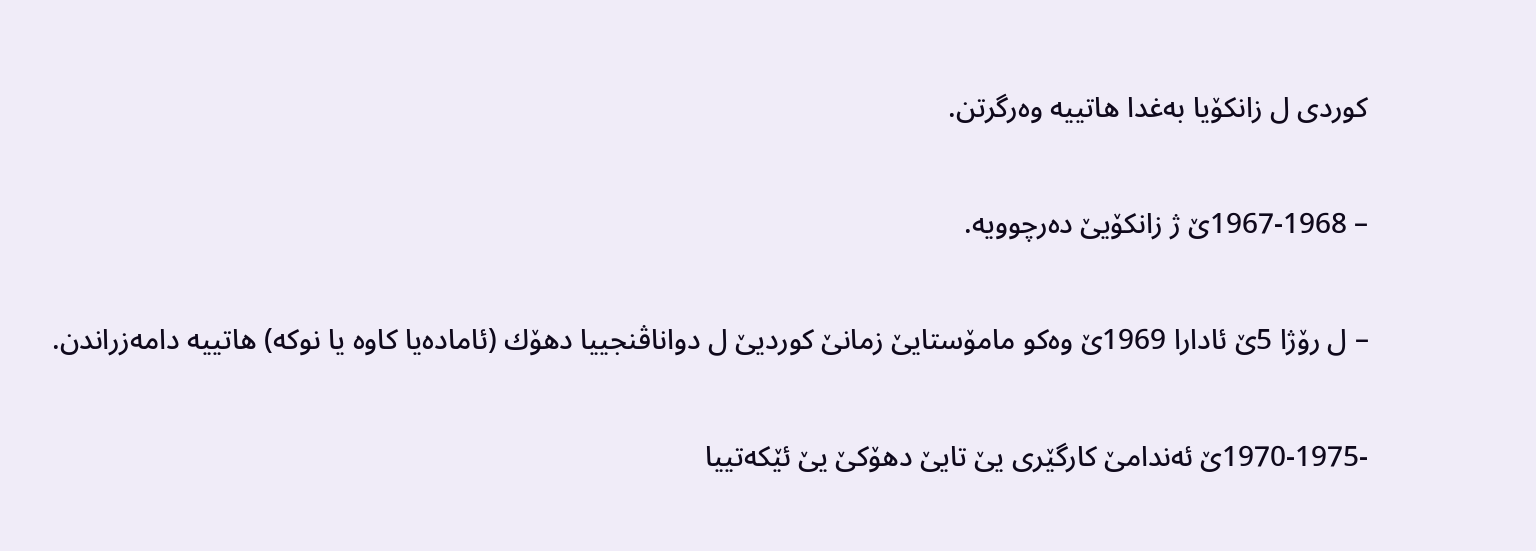كوردی ل زانكۆیا بەغدا ھاتییە وەرگرتن.

– 1967-1968ێ ژ زانكۆیێ دەرچوویە.

– ل رۆژا 5ێ ئادارا 1969ێ وەكو مامۆستایێ زمانێ كوردیێ ل دواناڤنجییا دھۆك (ئامادەیا كاوە یا نوكە) ھاتییە دامەزراندن.

-1970-1975ێ ئەندامێ كارگێری یێ تایێ دھۆكێ یێ ئێكەتییا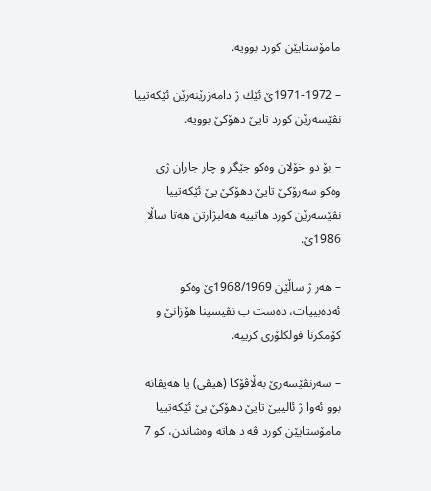مامۆستایێن كورد بوویە.

– 1971-1972ێ ئێك ژ دامەزرێنەرێن ئێكەتییا نڤێسەرێن كورد تایێ دھۆكێ بوویە.

– بۆ دو خۆلان وەكو جێگر و چار جاران ژی وەكو سەرۆكێ تایێ دھۆكێ یێ ئێكەتییا نڤێسەرێن كورد ھاتییە ھەلبژارتن ھەتا ساڵا 1986ێ.

– ھەر ژ ساڵێن 1968/1969ێ وەكو ئەدەبییات، دەست ب نڤیسینا ھۆزانێ و كۆمكرنا فولكلۆری كرییە.

– سەرنڤێسەرێ بەڵاڤۆکا (ھیڤی) یا ھەیڤانە بوو ئه‌وا ژ ئالییێ تایێ دھۆكێ یێ ئێكەتییا مامۆستایێن كورد ڤە د ھاتە وەشاندن، كو 7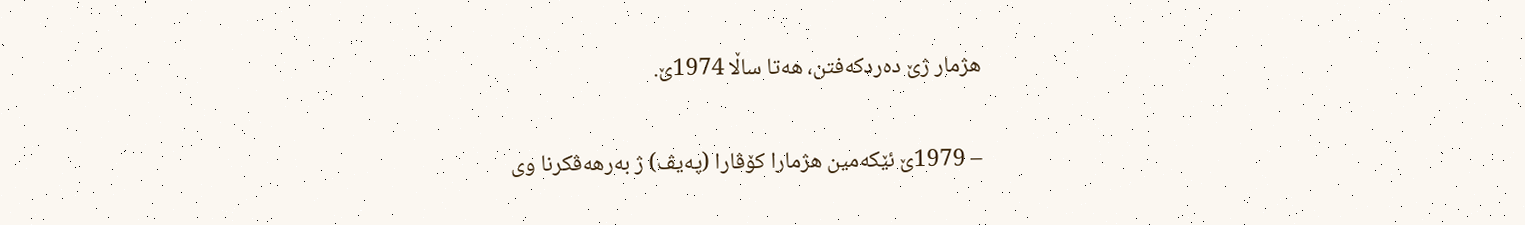ھژمار ژێ دەردكەفتن، ھەتا ساڵا 1974ێ.

– 1979ێ ئێكەمین ھژمارا كۆڤارا (پەیڤ) ژ بەرھەڤكرنا وی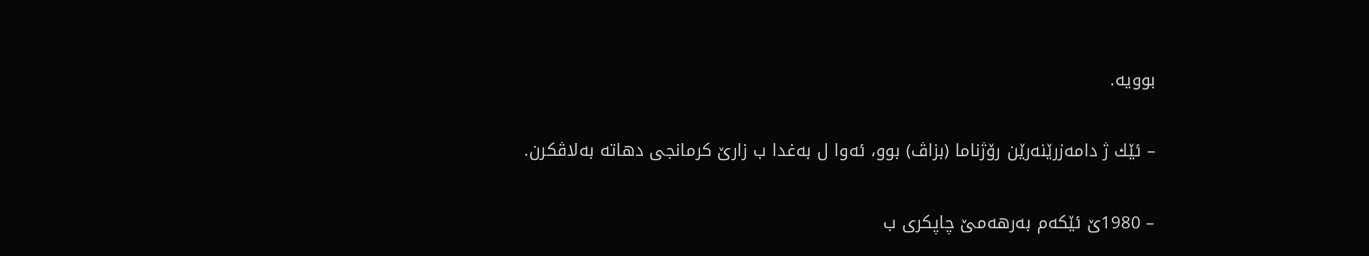بوویه.

– ئێك ژ دامەزرێنەرێن رۆژناما (بزاڤ) بوو، ئەوا ل بەغدا ب زارێ كرمانجى دھاتە به‌لاڤكرن.

– 1980ێ ئێكەم بەرھەمێ چاپكری ب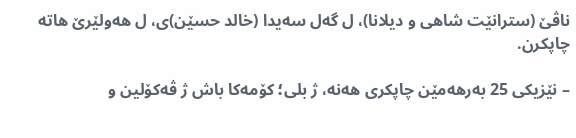ناڤێ (سترانێت شاھی و دیلانا)، ل گه‌ل سه‌یدا (خالد حسێن)ى، ل ھەولێرێ ھاتە چاپکرن.

– نێزیكی 25 بەرھەمێن چاپكری ھەنە، ژ بلی؛ كۆمەكا باش ژ ڤەكۆلین و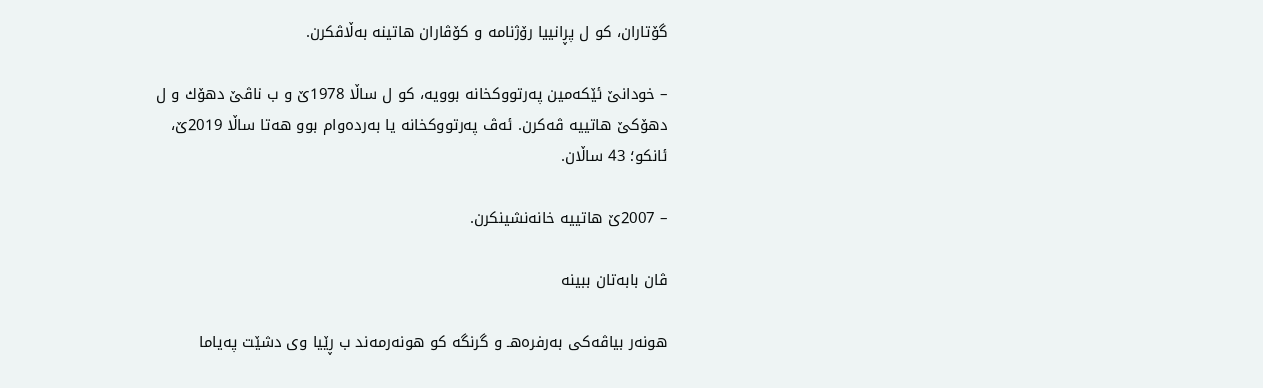گۆتاران، كو ل پڕانییا رۆژنامە و كۆڤاران ھاتینە بەڵاڤكرن.

– خودانێ ئێكەمین پەرتووكخانە بوویە، كو ل ساڵا 1978ێ و ب ناڤێ دھۆك و ل دھۆكێ ھاتییە ڤەكرن. ئەڤ پەرتووكخانە یا بەردەوام بوو ھەتا ساڵا 2019ێ، ئانكو؛ 43 ساڵان.

– 2007ێ ھاتییە خانەنشینكرن.

ڤان بابەتان ببینە

هونەر بیاڤەکی بەرفرەهـ و گرنگە کو هونەرمەند ب ڕێیا وی دشێت پەیاما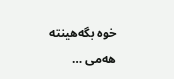خوە بگەهینتە هەمی …